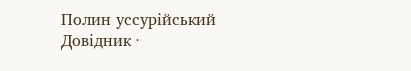Полин уссурійський
Довідник ·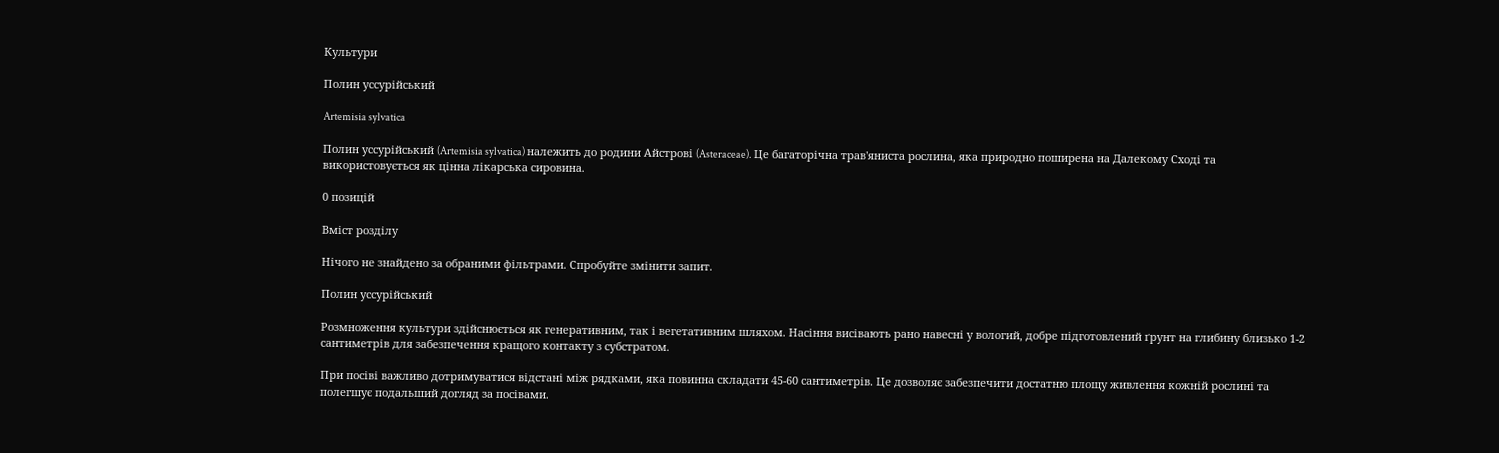Культури

Полин уссурійський

Artemisia sylvatica

Полин уссурійський (Artemisia sylvatica) належить до родини Айстрові (Asteraceae). Це багаторічна трав'яниста рослина, яка природно поширена на Далекому Сході та використовується як цінна лікарська сировина.

0 позицій

Вміст розділу

Нічого не знайдено за обраними фільтрами. Спробуйте змінити запит.

Полин уссурійський

Розмноження культури здійснюється як генеративним, так і вегетативним шляхом. Насіння висівають рано навесні у вологий, добре підготовлений ґрунт на глибину близько 1-2 сантиметрів для забезпечення кращого контакту з субстратом.

При посіві важливо дотримуватися відстані між рядками, яка повинна складати 45-60 сантиметрів. Це дозволяє забезпечити достатню площу живлення кожній рослині та полегшує подальший догляд за посівами.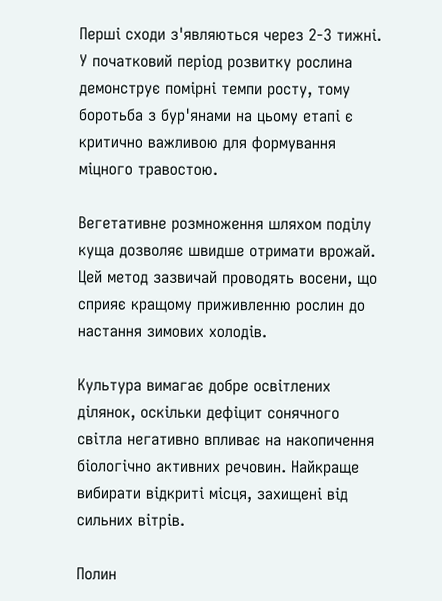Перші сходи з'являються через 2-3 тижні. У початковий період розвитку рослина демонструє помірні темпи росту, тому боротьба з бур'янами на цьому етапі є критично важливою для формування міцного травостою.

Вегетативне розмноження шляхом поділу куща дозволяє швидше отримати врожай. Цей метод зазвичай проводять восени, що сприяє кращому приживленню рослин до настання зимових холодів.

Культура вимагає добре освітлених ділянок, оскільки дефіцит сонячного світла негативно впливає на накопичення біологічно активних речовин. Найкраще вибирати відкриті місця, захищені від сильних вітрів.

Полин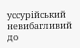уссурійський невибагливий до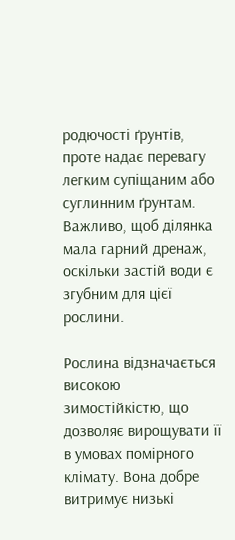родючості ґрунтів, проте надає перевагу легким супіщаним або суглинним ґрунтам. Важливо, щоб ділянка мала гарний дренаж, оскільки застій води є згубним для цієї рослини.

Рослина відзначається високою зимостійкістю, що дозволяє вирощувати її в умовах помірного клімату. Вона добре витримує низькі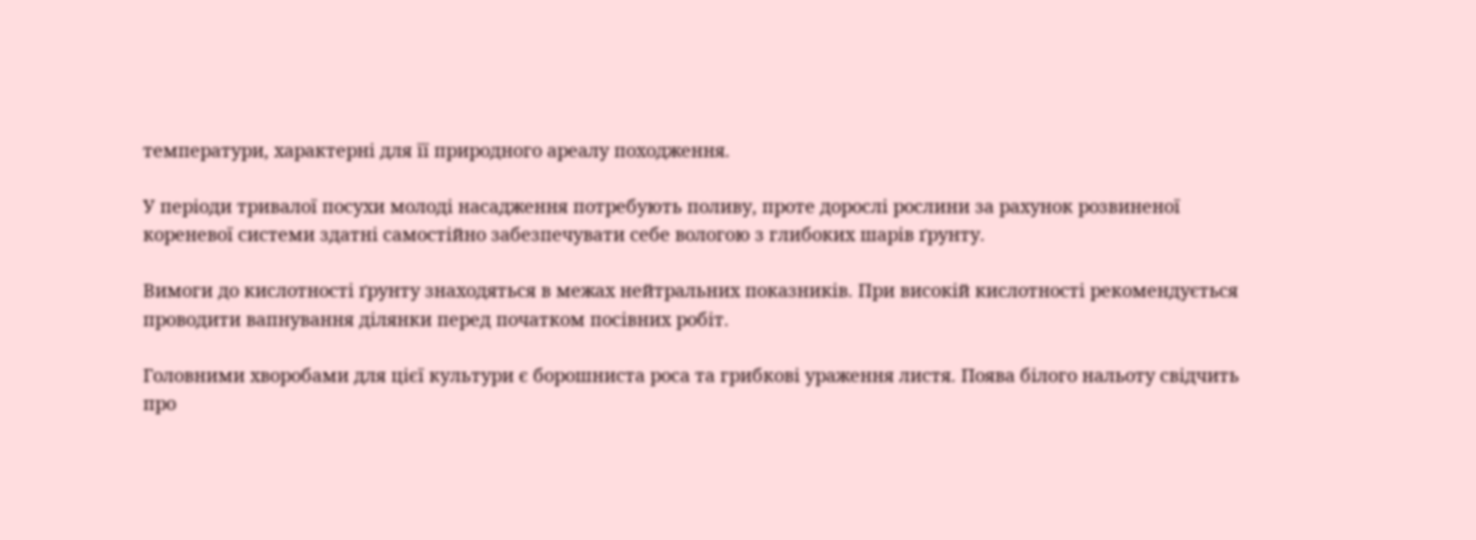температури, характерні для її природного ареалу походження.

У періоди тривалої посухи молоді насадження потребують поливу, проте дорослі рослини за рахунок розвиненої кореневої системи здатні самостійно забезпечувати себе вологою з глибоких шарів ґрунту.

Вимоги до кислотності ґрунту знаходяться в межах нейтральних показників. При високій кислотності рекомендується проводити вапнування ділянки перед початком посівних робіт.

Головними хворобами для цієї культури є борошниста роса та грибкові ураження листя. Поява білого нальоту свідчить про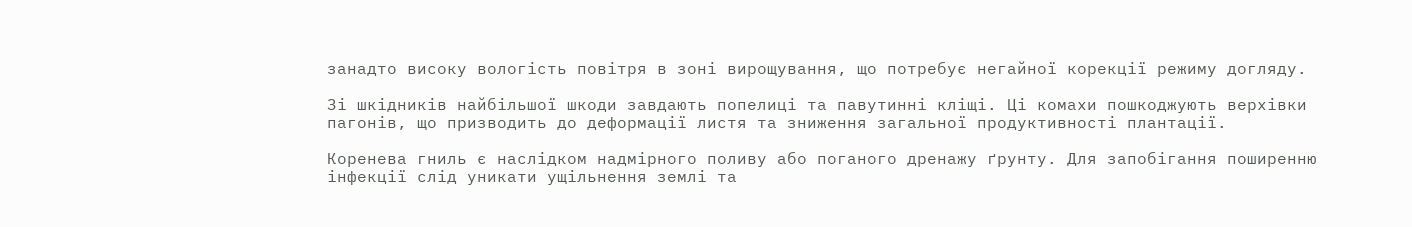занадто високу вологість повітря в зоні вирощування, що потребує негайної корекції режиму догляду.

Зі шкідників найбільшої шкоди завдають попелиці та павутинні кліщі. Ці комахи пошкоджують верхівки пагонів, що призводить до деформації листя та зниження загальної продуктивності плантації.

Коренева гниль є наслідком надмірного поливу або поганого дренажу ґрунту. Для запобігання поширенню інфекції слід уникати ущільнення землі та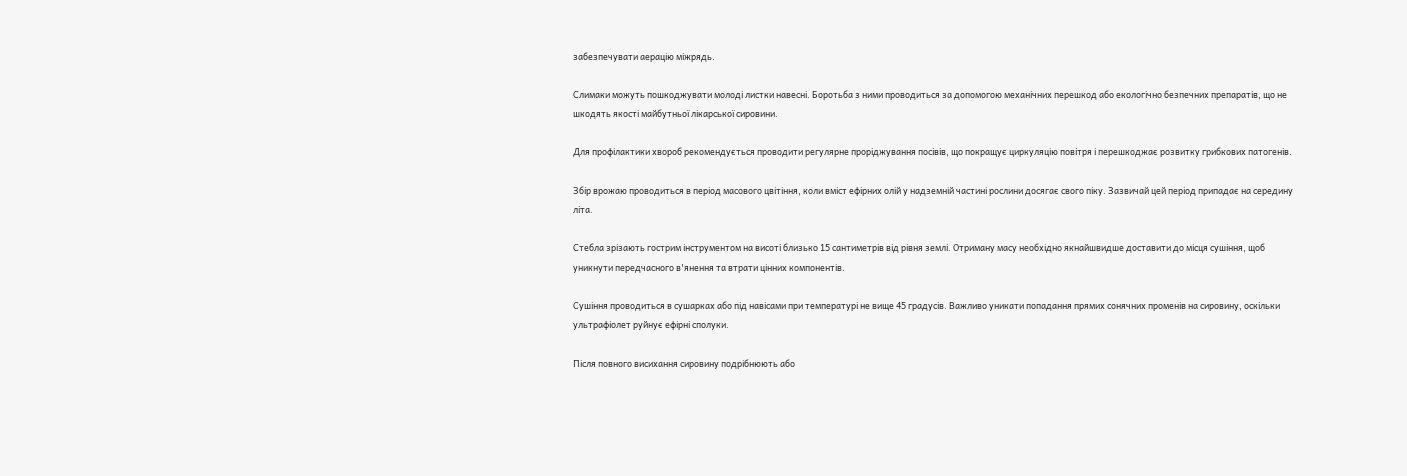забезпечувати аерацію міжрядь.

Слимаки можуть пошкоджувати молоді листки навесні. Боротьба з ними проводиться за допомогою механічних перешкод або екологічно безпечних препаратів, що не шкодять якості майбутньої лікарської сировини.

Для профілактики хвороб рекомендується проводити регулярне проріджування посівів, що покращує циркуляцію повітря і перешкоджає розвитку грибкових патогенів.

Збір врожаю проводиться в період масового цвітіння, коли вміст ефірних олій у надземній частині рослини досягає свого піку. Зазвичай цей період припадає на середину літа.

Стебла зрізають гострим інструментом на висоті близько 15 сантиметрів від рівня землі. Отриману масу необхідно якнайшвидше доставити до місця сушіння, щоб уникнути передчасного в'янення та втрати цінних компонентів.

Сушіння проводиться в сушарках або під навісами при температурі не вище 45 градусів. Важливо уникати попадання прямих сонячних променів на сировину, оскільки ультрафіолет руйнує ефірні сполуки.

Після повного висихання сировину подрібнюють або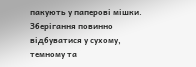пакують у паперові мішки. Зберігання повинно відбуватися у сухому, темному та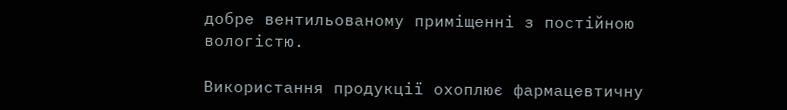добре вентильованому приміщенні з постійною вологістю.

Використання продукції охоплює фармацевтичну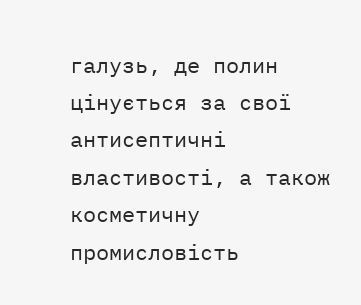галузь, де полин цінується за свої антисептичні властивості, а також косметичну промисловість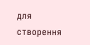для створення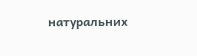натуральних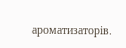ароматизаторів.